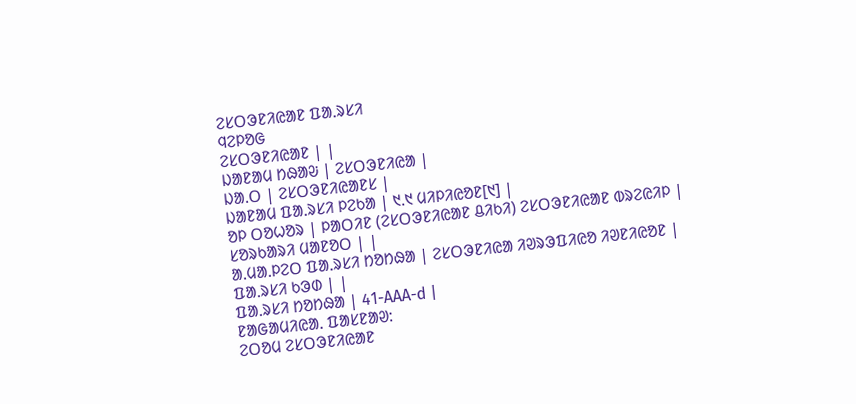ᱮᱥᱛᱳᱱᱤᱭᱟᱱ ᱯᱟᱹᱨᱥᱤ
ᱧᱮᱞᱚᱜ
ᱮᱥᱛᱳᱱᱤᱭᱟᱱ | |
ᱡᱟᱱᱟᱢ ᱴᱷᱟᱶ | ᱮᱥᱛᱳᱱᱤᱭᱟ |
ᱡᱟᱹᱛ | ᱮᱥᱛᱳᱱᱤᱭᱟᱱᱥ |
ᱡᱟᱱᱟᱢ ᱯᱟᱹᱨᱥᱤ ᱞᱮᱠᱟ | ᱑.᱑ ᱢᱤᱞᱤᱭᱚᱱ[᱑] |
ᱚᱞ ᱛᱚᱦᱚᱨ | ᱞᱟᱛᱤᱱ (ᱮᱥᱛᱳᱱᱤᱭᱟᱱ ᱪᱤᱠᱤ) ᱮᱥᱛᱳᱱᱤᱭᱟᱱ ᱵᱨᱮᱭᱤᱞ |
ᱥᱚᱨᱠᱟᱨᱤ ᱢᱟᱱᱚᱛ | |
ᱟᱹᱢᱟᱹᱞᱮᱛ ᱯᱟᱹᱨᱥᱤ ᱴᱚᱴᱷᱟ | ᱮᱥᱛᱳᱱᱤᱭᱟ ᱤᱣᱨᱳᱯᱤᱭᱚ ᱤᱣᱱᱤᱭᱚᱱ |
ᱯᱟᱹᱨᱥᱤ ᱠᱳᱰ | |
ᱯᱟᱹᱨᱥᱤ ᱴᱚᱴᱷᱟ | 41-AAA-d |
ᱱᱟᱜᱟᱢᱤᱭᱟᱹ ᱯᱟᱥᱱᱟᱣ:
ᱮᱛᱚᱢ ᱮᱥᱛᱳᱱᱤᱭᱟᱱ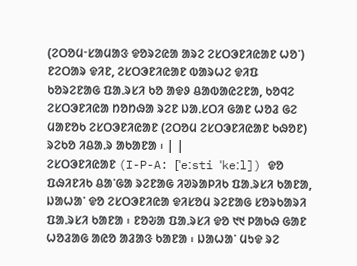(ᱮᱛᱚᱢᱼᱥᱟᱢᱟᱝ ᱫᱚᱨᱮᱭᱟ ᱟᱨᱮ ᱮᱥᱛᱳᱱᱤᱭᱟᱱ ᱦᱚᱸ)
ᱱᱮᱛᱟᱨ ᱫᱤᱱ, ᱮᱥᱛᱳᱱᱤᱭᱟᱱ ᱵᱟᱨᱦᱮ ᱫᱤᱯ ᱠᱚᱨᱮᱱᱟᱜ ᱯᱟᱹᱨᱥᱤ ᱠᱚ ᱟᱫᱽ ᱪᱟᱵᱟᱭᱮᱱᱟ, ᱠᱚᱧᱮ ᱮᱥᱛᱳᱱᱤᱭᱟ ᱴᱚᱴᱷᱟ ᱨᱮᱱ ᱡᱟᱹᱥᱛᱤ ᱜᱟᱱ ᱦᱚᱲ ᱜᱮ ᱢᱟᱱᱚᱠ ᱮᱥᱛᱳᱱᱤᱭᱟᱱ (ᱮᱛᱚᱢ ᱮᱥᱛᱳᱱᱤᱭᱟᱱ ᱠᱷᱚᱱ) ᱨᱮᱠᱚ ᱤᱪᱟᱹᱨ ᱟᱠᱟᱱᱟ ᱾ | |
ᱮᱥᱛᱳᱱᱤᱭᱟᱱ (I-P-A: [ˈeːsti ˈkeːl]) ᱫᱚ ᱯᱷᱤᱱᱤᱠ ᱪᱟᱸᱜᱟ ᱨᱮᱱᱟᱜ ᱤᱣᱨᱟᱞᱤᱠ ᱯᱟᱹᱨᱥᱤ ᱠᱟᱱᱟ, ᱡᱟᱦᱟᱸ ᱫᱚ ᱮᱥᱛᱳᱱᱤᱭᱟ ᱫᱤᱥᱚᱢ ᱨᱮᱱᱟᱜ ᱥᱚᱨᱠᱟᱨᱤ ᱯᱟᱹᱨᱥᱤ ᱠᱟᱱᱟ ᱾ ᱱᱚᱶᱟ ᱯᱟᱹᱨᱥᱤ ᱫᱚ ᱑᱑ ᱞᱟᱠᱷ ᱜᱟᱱ ᱦᱚᱲᱟᱜ ᱟᱭᱚ ᱟᱲᱟᱝ ᱠᱟᱱᱟ ᱾ ᱡᱟᱦᱟᱸ ᱢᱩᱫ ᱨᱮ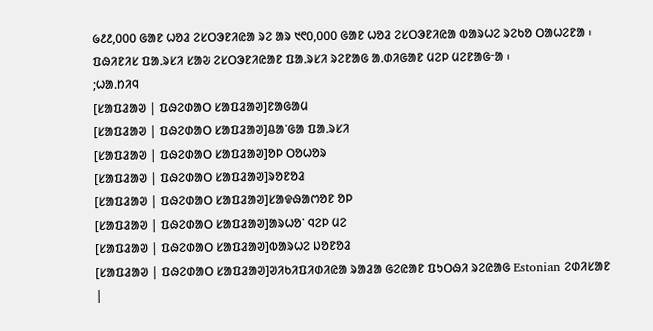᱙᱒᱒,᱐᱐᱐ ᱜᱟᱱ ᱦᱚᱲ ᱮᱥᱛᱳᱱᱤᱭᱟ ᱨᱮ ᱟᱨ ᱑᱖᱐,᱐᱐᱐ ᱜᱟᱱ ᱦᱚᱲ ᱮᱥᱛᱳᱱᱤᱭᱟ ᱵᱟᱨᱦᱮ ᱨᱮᱠᱚ ᱛᱟᱦᱮᱱᱟ ᱾ ᱯᱷᱤᱱᱤᱥ ᱯᱟᱹᱨᱥᱤ ᱥᱟᱶ ᱮᱥᱛᱳᱱᱤᱭᱟᱱ ᱯᱟᱹᱨᱥᱤ ᱨᱮᱱᱟᱜ ᱟᱹᱰᱤᱜᱟᱱ ᱢᱮᱞ ᱢᱮᱱᱟᱜᱼᱟ ᱾
;ᱦᱟᱹᱴᱤᱧ
[ᱥᱟᱯᱲᱟᱣ | ᱯᱷᱮᱰᱟᱛ ᱥᱟᱯᱲᱟᱣ]ᱱᱟᱜᱟᱢ
[ᱥᱟᱯᱲᱟᱣ | ᱯᱷᱮᱰᱟᱛ ᱥᱟᱯᱲᱟᱣ]ᱪᱟᱸᱜᱟ ᱯᱟᱹᱨᱥᱤ
[ᱥᱟᱯᱲᱟᱣ | ᱯᱷᱮᱰᱟᱛ ᱥᱟᱯᱲᱟᱣ]ᱚᱞ ᱛᱚᱦᱚᱨ
[ᱥᱟᱯᱲᱟᱣ | ᱯᱷᱮᱰᱟᱛ ᱥᱟᱯᱲᱟᱣ]ᱨᱚᱱᱚᱲ
[ᱥᱟᱯᱲᱟᱣ | ᱯᱷᱮᱰᱟᱛ ᱥᱟᱯᱲᱟᱣ]ᱥᱟᱫᱷᱟᱬᱚᱱ ᱚᱞ
[ᱥᱟᱯᱲᱟᱣ | ᱯᱷᱮᱰᱟᱛ ᱥᱟᱯᱲᱟᱣ]ᱟᱨᱦᱚᱸ ᱧᱮᱞ ᱢᱮ
[ᱥᱟᱯᱲᱟᱣ | ᱯᱷᱮᱰᱟᱛ ᱥᱟᱯᱲᱟᱣ]ᱵᱟᱨᱦᱮ ᱡᱚᱱᱚᱲ
[ᱥᱟᱯᱲᱟᱣ | ᱯᱷᱮᱰᱟᱛ ᱥᱟᱯᱲᱟᱣ]ᱣᱤᱠᱤᱯᱤᱰᱤᱭᱟ ᱨᱟᱲᱟ ᱜᱮᱭᱟᱱ ᱯᱩᱛᱷᱤ ᱨᱮᱭᱟᱜ Estonian ᱮᱰᱤᱥᱟᱱ |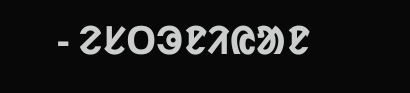- ᱮᱥᱛᱳᱱᱤᱭᱟᱱ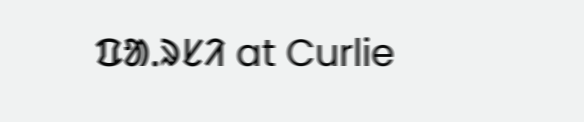ᱯᱟᱹᱨᱥᱤ at Curlie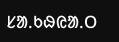ᱥᱟᱹᱠᱷᱭᱟᱹᱛ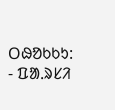ᱛᱷᱚᱠᱠᱩ:
- ᱯᱟᱹᱨᱥᱤ